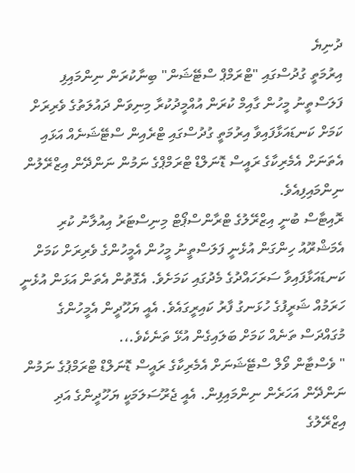ދުނިޔެ
އިރުމަތީ ގުދުސްގައި "ޓްރަމްޕް ސްޓޭޝަން" ބިނާކުރަން ނިންމައިފި
ފަލަސްތީނު މީހުން ގާއިމް ކުރަން އުއްމީދުކުރާ މިނިވަން ދައުލަތުގެ ވެރިރަށް ކަމަށް ކަނޑައަޅާފައިވާ އިރުމަތީ ގުދުސްގައި ޓްރެއިން ސްޓޭޝަނެއް އަޅައި އެތަނަށް އެމެރިކާގެ ރައީސް ޑޮނަލްޑް ޓްރަމްޕްގެ ނަމުން ނަންދޭން އިޒްރޭލުން ނިންމައިފިއެވެ.
ރޮއިޓާސް ބުނީ އިޒްރޭލުގެ ޓްރާންސްޕޯޓް މިނިސްޓަރު އިއުލާނު ކުރި އެމަޝްރޫއު ހިންގަން އުޅެނީ ފަލަސްތީނު މީހުން އެމީހުންގެ ވެރިރަށް ކަމަށް ކަނޑައަޅާފައިވާ ސަރަހައްދުގެ މެދުގައި ކަމަށެވެ. އެގޮތުން އެތަން އަޅަން އުޅެނީ ހަރަމުއް ޝަރީފުގެ ހުޅަނގު ފާރު ކައިރީގައެވެ. އެއީ ޔަހޫދީން އެމީހުންގެ މުގައްދަސް ތަނެއް ކަމަށް ބަލައިގެން އުޅޭ ތަނެކެވެ.،.
" ވެސްޓާން ވޯލް ސްޓޭޝަނަށް އެމެރިކާގެ ރައީސް ޑޮނަލްޑް ޓްރަމްޕުގެ ނަމުން ނަންދޭން އަހަރެން ނިންމައިފިން. އެއީ ޖެރޫސަލަމަކީ ޔަހޫދީންގެ އަދި އިޒްރޭލުގެ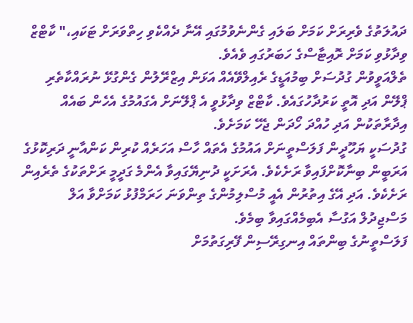ދައުލަތުގެ ވެރިރަށް ކަމަށް ބަލައި ގެންނެވުމުގައި އޭނާ ދެއްކެވި ހިތްވަރަށް ޓަކައި،" ކާޓްޒް ވިދާޅުވި ކަމަށް ރޮއިޓާސްގެ ހަބަރުގައި ވެއެވެ.
ތެލްއަވީވުން ގުދުސަށް ބިމުއަޑީގެ ރެއިލްވޭއެއް އަޅަން އިޒްރޭލުން ގެންގުޅޭ ނުރައްކާތެރި ޕްލޭން އަދި އޮތީ ކަރުދާހުގައެވެ. ކާޓްޒް ވިދާޅުވީ އެ ޕްލޭނަށް އެގައުމުގެ އެހެން ބައެއް އިދާރާތަކުން އަދި ހުއްދަ ހޯދަން ޖެހޭ ކަމަށެވެ.
ގުދުސަކީ ޔަހޫދީން ފަލަސްތީނަށް އައުމުގެ އެތައް ހާސް އަހަރެއް ކުރިން ކަންއާނީ ދަރިކޮޅުގެ އަރަބީން ބިނާކޮށްފައިވާ ރަށެކެވެ. އެރަށަކީ ދުނިޔޭގައިވާ އެންމެ ގަދީމީ ރަށްތަކުގެ ތެރެއިން ރަށެކެވެ. އަދި އޭގެ އިތުރުން އެއީ މުސްލިމުންގެ ތިންވަނަ ހަރަމްފުޅު ކަމަށްވާ އަލް މަސްޖިދުލް އަގުސާ އެބިމެއްގައިވާ ބިމެވެ.
ފަލަސްތީނުގެ ބިންތައް އިނގިރޭސިން ފޭރިގަތުމަށް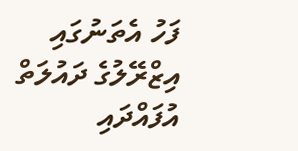ފަހު އެތަނުގައި އިޒްރޭލުގެ ދައުލަތް އުފައްދައި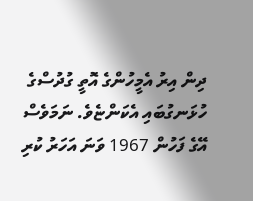ދިން އިރު އެމީހުންގެ އޮތީ ގުދުސްގެ ހުޅަނގުބައި އެކަންޏެވެ. ނަމަވެސް އޭގެ ފަހުން 1967 ވަނަ އަހަރު ކުރި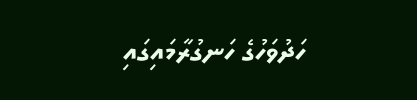ހަދުވަހުގެ ހަނގުރާމައިގައި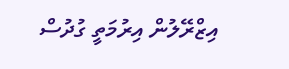އިޒްރޭލުން އިރުމަތީ ގުދުސް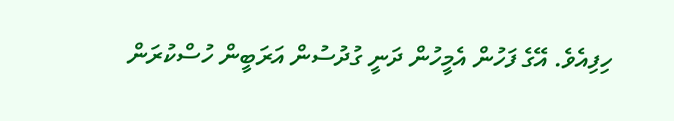ހިފިއެވެ. އޭގެ ފަހުން އެމީހުން ދަނީ ގުދުސުން އަރަބީން ހުސްކުރަން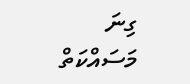ގިނަ މަސައްކަތް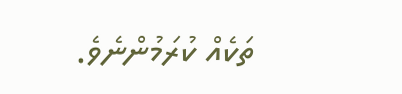ތަކެއް ކުރަމުންނެވެ.